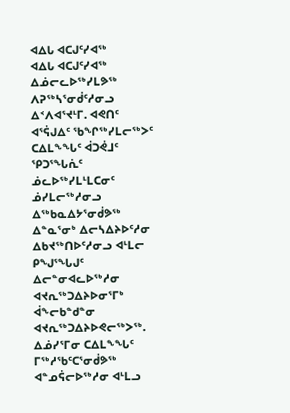ᐊᐃᒐ ᐊᑕᒍᑦᓯᐊᖅ
ᐊᐃᒐ ᐊᑕᒍᑦᓯᐊᖅ ᐃᓅᓕᓚᐅᖅᓯᒪᕗᖅ ᐱᕈᖅᓴᕐᓂᑰᑦᓱᓂᓗ ᐃᑉᐱᐊᕐᔪᒻᒥ. ᐊᕙᑎᑦ ᐊᕐᕌᒍᐃᑦ ᖃᖏᖅᓯᒪᓕᖅᐳᑦ ᑕᐃᒪᖕᖓᑦ ᐋᑐᕚᒧᑦ ᕿᑐᕐᖓᕇᑦ ᓅᓚᐅᖅᓯᒪᒻᒪᑕᓂᑦ ᓅᓯᒪᓕᖅᓱᓂᓗ ᐃᖅᑲᓇᐃᔭᕐᓂᑰᕗᖅ ᐃᓐᓇᕐᓂᒃ ᐃᓕᓴᐃᔨᐅᑦᓱᓂ ᐃᑲᔪᖅᑎᐅᑦᓱᓂᓗ ᐊᒻᒪᓕ ᑭᖑᕐᖓᒍᑦ ᐃᓕᓐᓂᐊᓚᐅᖅᓱᓂ ᐊᔪᕆᖅᑐᐃᔨᐅᓂᕐᒥᒃ ᐋᖕᓕᑲᓐᑯᓐᓂ ᐊᔪᕆᖅᑐᐃᔨᐅᕙᓕᖅᐳᖅ. ᐃᓅᓯᕐᒥᓂ ᑕᐃᒪᖕᖓᑦ ᒥᖅᓱᖃᑦᑕᕐᓂᑰᕗᖅ ᐊᓐᓄᕌᓕᐅᖅᓱᓂ ᐊᒻᒪᓗ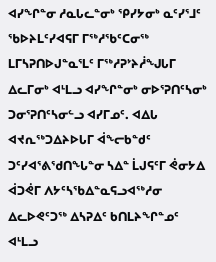ᐊᓯᖏᓐᓂ ᓱᓇᒐᓚᓐᓂᒃ ᕿᓯᔭᓂᒃ ᓇᑦᓯᕐᒧᑦ ᖃᐅᔨᒪᑦᓯᐊᕋᒥ ᒥᖅᓱᖃᑦᑕᓂᖅ ᒪᒥᓴᕈᑎᐅᒍᓐᓇᕐᒪᑦ ᒥᖅᓱᕈᔾᔨᓲᖑᒐᒥ ᐃᓚᒥᓂᒃ ᐊᒻᒪᓗ ᐊᓯᖏᓐᓂᒃ ᓂᐅᕐᕈᑎᑦᓴᓂᒃ ᑐᓂᕐᕈᑎᑦᓴᓂᓪᓗ ᐊᓯᒥᓄᑦ. ᐊᐃᒐ ᐊᔪᕆᖅᑐᐃᔨᐅᒐᒥ ᐋᖕᓕᑲᓐᑯᑦ ᑐᑦᓯᐊᕐᕕᖁᑎᖓᓐᓂ ᓴᐃᓐ ᒫᒍᕋᑦᒥ ᕚᓂᔭᐃ ᐋᑐᕚᒥ ᐱᔭᑦᓴᖃᐃᓐᓇᕋᓗᐊᖅᓱᓂ ᐃᓚᐅᕙᑦᑐᖅ ᐃᓴᕈᐃᑦ ᑲᑎᒪᔨᖏᓐᓄᑦ ᐊᒻᒪᓗ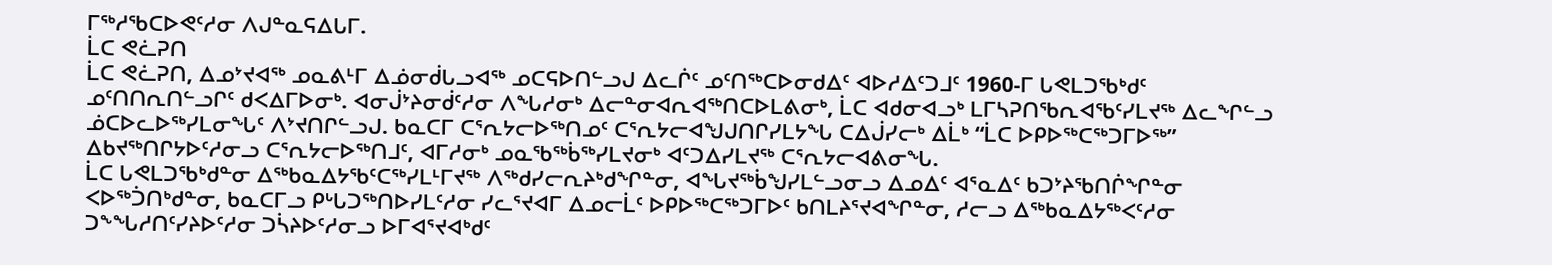ᒥᖅᓱᖃᑕᐅᕙᑦᓱᓂ ᐱᒍᓐᓇᕋᐃᒐᒥ.
ᒫᑕ ᕙᓛᕈᑎ
ᒫᑕ ᕙᓛᕈᑎ, ᐃᓄᔾᔪᐊᖅ ᓄᓇᕕᒻᒥ ᐃᓅᓂᑰᒐᓗᐊᖅ ᓄᑕᕋᐅᑎᓪᓗᒍ ᐃᓚᒌᑦ ᓄᑦᑎᖅᑕᐅᓂᑯᐃᑦ ᐊᐅᓱᐃᑦᑐᒧᑦ 1960-ᒥ ᒐᕙᒪᑐᖃᒃᑯᑦ ᓄᑦᑎᑎᕆᑎᓪᓗᒋᑦ ᑯᐸᐃᒥᐅᓂᒃ. ᐊᓂᒎᔾᔨᓂᑰᑦᓱᓂ ᐱᖓᓱᓂᒃ ᐃᓕᓐᓂᐊᕆᐊᖅᑎᑕᐅᒪᕕᓂᒃ, ᒫᑕ ᐊᑯᓂᐊᓗᒃ ᒪᒥᓴᕈᑎᖃᕆᐊᖃᑦᓯᒪᔪᖅ ᐃᓚᖏᓪᓗ ᓅᑕᐅᓚᐅᖅᓯᒪᓂᖓᑦ ᐱᔾᔪᑎᒋᓪᓗᒍ. ᑲᓇᑕᒥ ᑕᕐᕆᔭᓕᐅᖅᑎᓄᑦ ᑕᕐᕆᔭᓕᐊᖑᒍᑎᒋᓯᒪᔭᖓ ᑕᐃᒎᓯᓕᒃ ᐃᒫᒃ “ᒫᑕ ᐅᑭᐅᖅᑕᖅᑐᒥᐅᖅ” ᐃᑲᔪᖅᑎᒋᔭᐅᑦᓱᓂᓗ ᑕᕐᕆᔭᓕᐅᖅᑎᒧᑦ, ᐊᒥᓱᓂᒃ ᓄᓇᖃᖅᑳᖅᓯᒪᔪᓂᒃ ᐊᑦᑐᐃᓯᒪᔪᖅ ᑕᕐᕆᔭᓕᐊᕕᓂᖓ.
ᒫᑕ ᒐᕙᒪᑐᖃᒃᑯᓐᓂ ᐃᖅᑲᓇᐃᔭᖃᑦᑕᖅᓯᒪᒻᒥᔪᖅ ᐱᖅᑯᓯᓕᕆᔨᒃᑯᖏᓐᓂ, ᐊᖓᔪᖅᑳᖑᓯᒪᓪᓗᓂᓗ ᐃᓄᐃᑦ ᐊᕐᓇᐃᑦ ᑲᑐᔾᔨᖃᑎᒌᖏᓐᓂ ᐸᐅᖅᑑᑎᒃᑯᓐᓂ, ᑲᓇᑕᒥᓗ ᑭᒡᒐᑐᖅᑎᐅᓯᒪᑦᓱᓂ ᓯᓚᕐᔪᐊᒥ ᐃᓄᓕᒫᑦ ᐅᑭᐅᖅᑕᖅᑐᒥᐅᑦ ᑲᑎᒪᔨᕐᔪᐊᖏᓐᓂ, ᓱᓕᓗ ᐃᖅᑲᓇᐃᔭᖅᐸᑦᓱᓂ ᑐᖕᖓᓱᑎᑦᓯᔨᐅᑦᓱᓂ ᑐᓵᔨᐅᑦᓱᓂᓗ ᐅᒥᐊᕐᔪᐊᒃᑯᑦ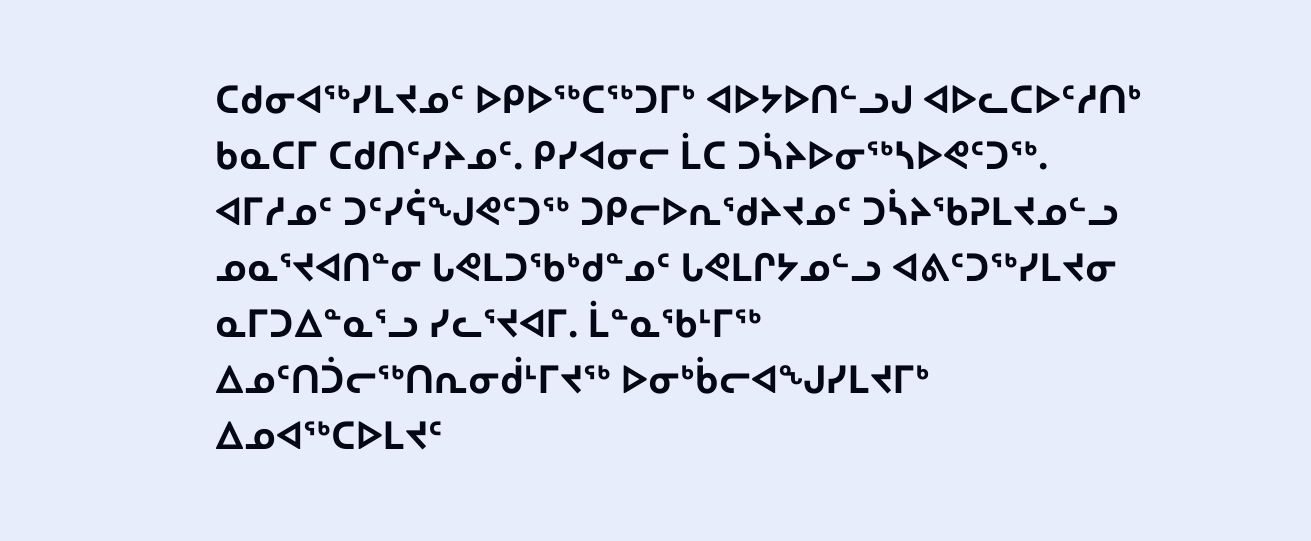ᑕᑯᓂᐊᖅᓯᒪᔪᓄᑦ ᐅᑭᐅᖅᑕᖅᑐᒥᒃ ᐊᐅᔭᐅᑎᓪᓗᒍ ᐊᐅᓚᑕᐅᑦᓱᑎᒃ ᑲᓇᑕᒥ ᑕᑯᑎᑦᓯᔨᓄᑦ. ᑭᓯᐊᓂᓕ ᒫᑕ ᑐᓵᔨᐅᓂᖅᓴᐅᕙᑦᑐᖅ. ᐊᒥᓱᓄᑦ ᑐᑦᓯᕌᖑᕙᑦᑐᖅ ᑐᑭᓕᐅᕆᖁᔨᔪᓄᑦ ᑐᓵᔨᖃᕈᒪᔪᓄᓪᓗ ᓄᓇᕐᔪᐊᑎᓐᓂ ᒐᕙᒪᑐᖃᒃᑯᓐᓄᑦ ᒐᕙᒪᒋᔭᓄᓪᓗ ᐊᕕᑦᑐᖅᓯᒪᔪᓂ ᓇᒥᑐᐃᓐᓇᕐᓗ ᓯᓚᕐᔪᐊᒥ. ᒫᓐᓇᖃᒻᒥᖅ ᐃᓄᑦᑎᑑᓕᖅᑎᕆᓂᑰᒻᒥᔪᖅ ᐅᓂᒃᑳᓕᐊᖑᓯᒪᔪᒥᒃ ᐃᓄᐊᖅᑕᐅᒪᔪᑦ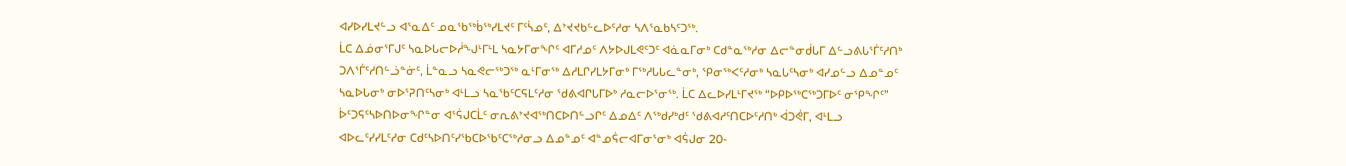ᐊᓯᐅᓯᒪᔪᓪᓗ ᐊᕐᓇᐃᑦ ᓄᓇᖃᖅᑳᖅᓯᒪᔪᑦ ᒥᑦᓵᓄᑦ, ᐃᔾᔪᔪᑲᓪᓚᐅᑦᓱᓂ ᓴᐱᕐᓇᑲᓴᑦᑐᖅ.
ᒫᑕ ᐃᓅᓂᕐᒥᒍᑦ ᓴᓇᐅᒐᓕᐅᓲᖑᒻᒥᒻᒪ ᓴᓇᔭᒥᓂᖏᑦ ᐊᒥᓱᓄᑦ ᐱᔭᐅᒍᒪᕙᑦᑐᑦ ᐊᓈᓇᒥᓂᒃ ᑕᑯᓐᓇᖅᓱᓂ ᐃᓕᓐᓂᑰᒐᒥ ᐃᓪᓗᕕᒐᕐᒦᑦᓱᑎᒃ ᑐᐱᕐᒦᑦᓱᑎᓪᓘᓐᓃᑦ, ᒫᓐᓇᓗ ᓴᓇᕙᓕᖅᑐᖅ ᓇᒻᒥᓂᖅ ᐃᓱᒪᒋᓯᒪᔭᒥᓂᒃ ᒥᖅᓱᒐᒐᓚᓐᓂᒃ, ᕿᓂᖅᐸᑦᓱᓂᒃ ᓴᓇᒐᑦᓴᓂᒃ ᐊᓯᓄᓪᓗ ᐃᓄᓐᓄᑦ ᓴᓇᐅᒐᓂᒃ ᓂᐅᕐᕈᑎᑦᓴᓂᒃ ᐊᒻᒪᓗ ᓴᓇᖃᑦᑕᕋᒪᑦᓱᓂ ᖁᕕᐊᒋᒐᒥᐅᒃ ᓱᓇᓕᐅᕐᓂᖅ. ᒫᑕ ᐃᓚᐅᓯᒪᒻᒥᔪᖅ “ᐅᑭᐅᖅᑕᖅᑐᒥᐅᑦ ᓂᕿᖏᑦ” ᐆᑦᑐᕋᑦᓴᐅᑎᐅᓂᖏᓐᓂ ᐊᕐᕌᒍᑕᒫᑦ ᓂᕆᕕᔾᔪᐊᖅᑎᑕᐅᑎᓪᓗᒋᑦ ᐃᓄᐃᑦ ᐱᖅᑯᓯᒃᑯᑦ ᖁᕕᐊᓱᑦᑎᑕᐅᑦᓱᑎᒃ ᐋᑐᕚᒥ, ᐊᒻᒪᓗ ᐊᐅᓚᑦᓯᓯᒪᑦᓱᓂ ᑕᑯᑦᓴᐅᑎᑦᓯᖃᑕᐅᖃᑦᑕᖅᓱᓂᓗ ᐃᓄᓐᓄᑦ ᐊᓐᓄᕌᓕᐊᒥᓂᕐᓂᒃ ᐊᕌᒍᓂ 20-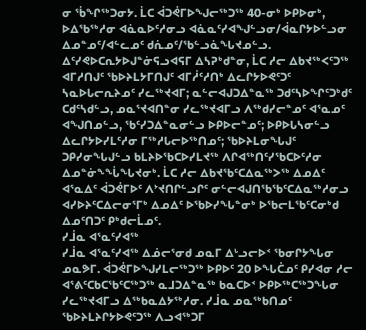ᓂ ᖄᖏᖅᑐᓂᔭ. ᒫᑕ ᐋᑐᕚᒥᐅᖑᓕᖅᑐᖅ 40-ᓂᒃ ᐅᑭᐅᓂᒃ, ᐅᐃᖃᖅᓱᓂ ᐊᓈᓇᐅᑦᓱᓂᓗ ᐊᓈᓇᑦᓯᐊᖑᓪᓗᓂ/ᐋᓇᒋᔭᐅᓪᓗᓂ ᐃᓄᓐᓄᑦ/ᐊᓪᓚᓄᑦ ᑯᕇᓄᑦ/ᖃᓪᓗᓈᖓᔪᓄᓪᓗ.
ᐃᑦᓯᕙᐅᑕᕆᔭᐅᒍᓐᓃᕋᓗᐊᕋᒥ ᐃᓴᕈᒃᑯᓐᓂ, ᒫᑕ ᓱᓕ ᐃᑲᔪᖅᐸᑦᑐᖅ ᐊᒥᓱᑎᒍᑦ ᖃᐅᔨᒪᔭᒥᑎᒍᑦ ᐊᒥᓲᑦᓱᑎᒃ ᐃᓚᒋᔭᐅᕙᑦᑐᑦ ᓴᓇᐅᒐᓕᕆᔨᓄᑦ ᓯᓚᖅᔪᐊᒥ; ᓇᓪᓕᐊᒍᑐᐃᓐᓇᖅ ᑐᑯᑦᓴᐅᖏᑦᑐᒃᑯᑦ ᑕᑯᑦᓴᑯᓪᓗ, ᓄᓇᕐᔪᐊᑎᓐᓂ ᓯᓚᖅᔪᐊᒥᓗ ᐱᖅᑯᓯᓕᓐᓄᑦ ᐊᕐᓇᓄᑦ ᐊᖑᑎᓄᓪᓗ, ᖃᑦᓯᑐᐃᓐᓇᓂᓪᓗ ᐅᑭᐅᓕᓐᓄᑦ; ᐅᑭᐅᒐᓴᓂᓪᓗ ᐃᓚᒋᔭᐅᓯᒪᑦᓱᓂ ᒥᖅᓱᒐᓕᐅᖅᑎᓄᑦ; ᖃᐅᔨᒪᓂᖓᒍᑦ ᑐᑭᓯᓂᖓᒍᓪᓗ ᑲᒪᔨᐅᖃᑕᐅᓯᒪᔪᖅ ᐱᒋᐊᖅᑎᑦᓯᖃᑕᐅᑦᓱᓂ ᐃᓄᓐᓃᖕᖔᖓᔪᓂᒃ. ᒫᑕ ᓱᓕ ᐃᑲᔪᖃᑦᑕᐃᓇᖅᐳᖅ ᐃᓄᐃᑦ ᐊᕐᓇᐃᑦ ᐋᑐᕚᒥᐅᑦ ᐱᔾᔪᑎᒋᓪᓗᒋᑦ ᓂᓪᓕᐊᒍᑎᖃᖃᑦᑕᐃᓇᖅᓱᓂᓗ ᐊᓯᐅᔨᑦᑕᐃᓕᓂᕐᒥᒃ ᐃᓄᐃᑦ ᐅᖃᐅᓯᖓᓐᓂᒃ ᐅᖃᓕᒪᖃᑦᑕᓂᒃᑯ ᐃᓄᑦᑎᑐᑦ ᑭᒃᑯᓕᒫᓄᑦ.
ᓯᒨᓇ ᐊᕐᓇᑦᓯᐊᖅ
ᓯᒨᓇ ᐊᕐᓇᑦᓯᐊᖅ ᐃᓅᓕᕐᓂᑯ ᓄᓇᒥ ᐃᒡᓗᓕᐅᑉ ᖃᓂᒋᔭᖓᓂ ᓄᓇᕗᒥ. ᐋᑐᕚᒥᐅᖑᓯᒪᓕᖅᑐᖅ ᐅᑭᐅᑦ 20 ᐅᖓᑖᓄᑦ ᑭᓯᐊᓂ ᓱᓕ ᐊᕐᕕᑦᑕᑲᑕᖃᑦᑕᖅᑐᖅ ᓇᒧᑐᐃᓐᓇᖅ ᑲᓇᑕᐅᑉ ᐅᑭᐅᖅᑕᖅᑐᖓᓂ ᓯᓚᖅᔪᐊᒥᓗ ᐃᖅᑲᓇᐃᔭᖅᓱᓂ. ᓯᒨᓇ ᓄᓇᖅᑲᑎᓄᑦ ᖃᐅᔨᒪᔨᒋᔭᐅᕙᑦᑐᖅ ᐱᓗᐊᖅᑐᒥ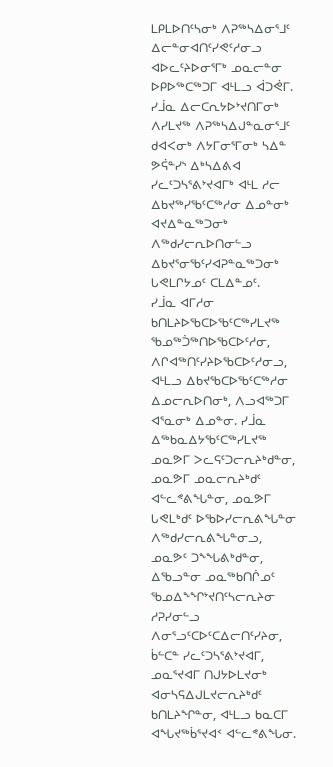ᒪᑭᒪᐅᑎᑦᓴᓂᒃ ᐱᕈᖅᓴᐃᓂᕐᒧᑦ ᐃᓕᓐᓂᐊᑎᑦᓯᕙᑦᓱᓂᓗ ᐊᐅᓚᑦᔨᐅᓂᕐᒥᒃ ᓄᓇᓕᓐᓂ ᐅᑭᐅᖅᑕᖅᑐᒥ ᐊᒻᒪᓗ ᐋᑐᕚᒥ. ᓯᒨᓇ ᐃᓕᑕᕆᔭᐅᔾᔪᑎᒥᓂᒃ ᐱᓯᒪᔪᖅ ᐱᕈᖅᓴᐃᒍᓐᓇᓂᕐᒧᑦ ᑯᐊᐸᓂᒃ ᐱᔭᒥᓂᕐᒥᓂᒃ ᓴᐃᓐ ᕗᕌᓐᓯᔅ ᐃᒃᓴᐃᕕᐊ ᓯᓚᑦᑐᓴᕐᕕᔾᔪᐊᒥᒃ ᐊᒻᒪ ᓱᓕ ᐃᑲᔪᖅᓯᖃᑦᑕᖅᓱᓂ ᐃᓄᓐᓂᒃ ᐊᔪᐃᓐᓇᖅᑐᓂᒃ ᐱᖅᑯᓯᓕᕆᐅᑎᓂᓪᓗ ᐃᑲᔪᕐᓂᖃᑦᓯᐊᕈᓐᓇᖅᑐᓂᒃ ᒐᕙᒪᒋᔭᓄᑦ ᑕᒪᐃᓐᓄᑦ.
ᓯᒨᓇ ᐊᒥᓱᓂ ᑲᑎᒪᔨᐅᖃᑕᐅᖃᑦᑕᖅᓯᒪᔪᖅ ᖃᓄᖅᑑᖅᑎᐅᖃᑕᐅᑦᓱᓂ, ᐱᒋᐊᖅᑎᑦᓯᔨᐅᖃᑕᐅᑦᓱᓂᓗ, ᐊᒻᒪᓗ ᐃᑲᔪᖃᑕᐅᖃᑦᑕᖅᓱᓂ ᐃᓄᓕᕆᐅᑎᓂᒃ, ᐱᓗᐊᖅᑐᒥ ᐊᕐᓇᓂᒃ ᐃᓄᓐᓂ. ᓯᒨᓇ ᐃᖅᑲᓇᐃᔭᖃᑦᑕᖅᓯᒪᔪᖅ ᓄᓇᕗᒥ ᐳᓚᕋᑦᑐᓕᕆᔨᒃᑯᓐᓂ, ᓄᓇᕗᒥ ᓄᓇᓕᕆᔨᒃᑯᑦ ᐊᓪᓚᕝᕕᖓᓐᓂ, ᓄᓇᕗᒥ ᒐᕙᒪᒃᑯᑦ ᐅᖃᐅᓯᓕᕆᕕᖓᓐᓂ ᐱᖅᑯᓯᓕᕆᕕᖓᓐᓂᓗ, ᓄᓇᕗᑦ ᑐᖕᖓᕕᒃᑯᓐᓂ, ᐃᖃᓗᓐᓂ ᓄᓇᖅᑲᑎᒌᓄᑦ ᖃᓄᐃᖕᖏᔾᔪᑎᑦᓴᓕᕆᔨᓂ ᓱᕈᓯᓂᓪᓗ ᐱᓂᕐᓗᑦᑕᐅᑦᑕᐃᓕᑎᑦᓯᔨᓂ, ᑳᓪᑕᓐ ᓯᓚᑦᑐᓴᕐᕕᔾᔪᐊᒥ, ᓄᓇᕐᔪᐊᒥ ᑎᒍᔭᐅᒪᔪᓂᒃ ᐊᓂᓴᕋᐃᒍᒪᔪᓕᕆᔨᒃᑯᑦ ᑲᑎᒪᔨᖏᓐᓂ, ᐊᒻᒪᓗ ᑲᓇᑕᒥ ᐊᖓᔪᖅᑳᕐᔪᐊᑉ ᐊᓪᓚᕝᕕᖓᓂ.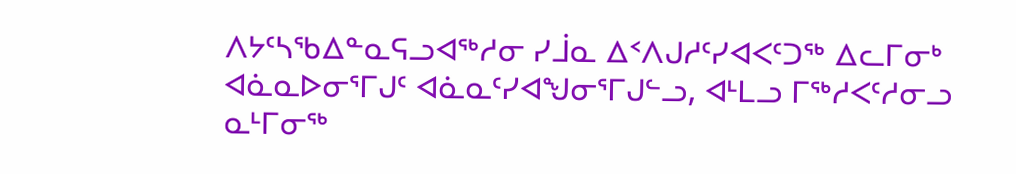ᐱᔭᑦᓴᖃᐃᓐᓇᕋᓗᐊᖅᓱᓂ ᓯᒨᓇ ᐃᑉᐱᒍᓱᑦᓯᐊᐸᑦᑐᖅ ᐃᓚᒥᓂᒃ ᐊᓈᓇᐅᓂᕐᒥᒍᑦ ᐊᓈᓇᑦᓯᐊᖑᓂᕐᒥᒍᓪᓗ, ᐊᒻᒪᓗ ᒥᖅᓱᐸᑦᓱᓂᓗ ᓇᒻᒥᓂᖅ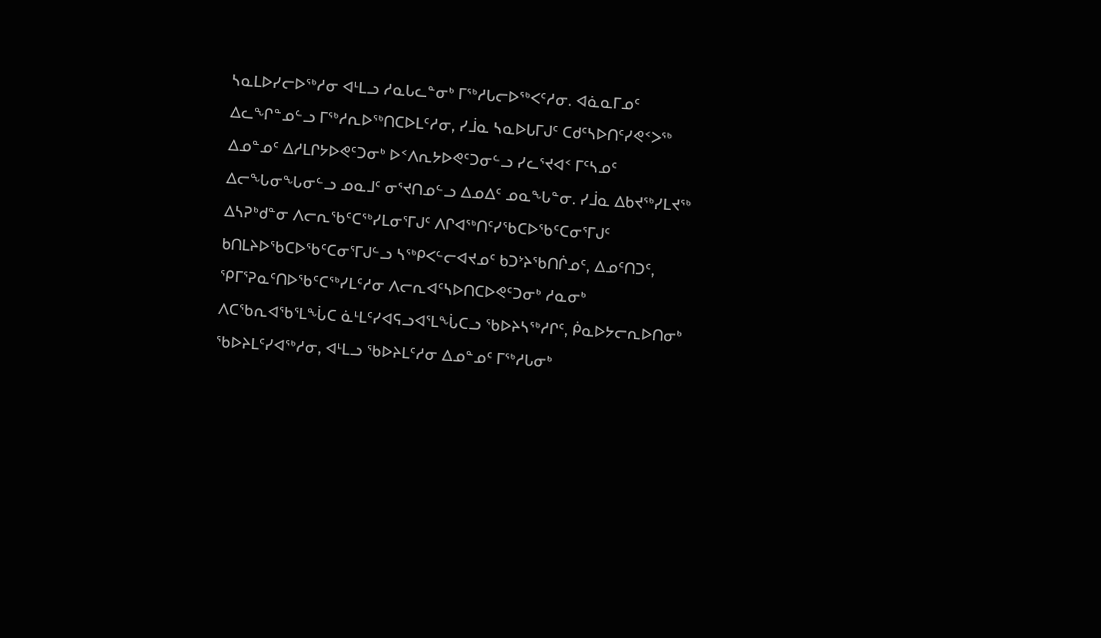ᓴᓇᒪᐅᓯᓕᐅᖅᓱᓂ ᐊᒻᒪᓗ ᓱᓇᒐᓚᓐᓂᒃ ᒥᖅᓱᒐᓕᐅᖅᐸᑦᓱᓂ. ᐊᓈᓇᒥᓄᑦ ᐃᓚᖏᓐᓄᓪᓗ ᒥᖅᓱᕆᐅᖅᑎᑕᐅᒪᑦᓱᓂ, ᓯᒨᓇ ᓴᓇᐅᒐᒥᒍᑦ ᑕᑯᑦᓴᐅᑎᑦᓯᕙᑉᐳᖅ ᐃᓄᓐᓄᑦ ᐃᓱᒪᒋᔭᐅᕙᑦᑐᓂᒃ ᐅᑉᐱᕆᔭᐅᕙᑦᑐᓂᓪᓗ ᓯᓚᕐᔪᐊᑉ ᒥᑦᓴᓄᑦ ᐃᓕᖓᓂᖓᓂᓪᓗ ᓄᓇᒧᑦ ᓂᕐᔪᑎᓄᓪᓗ ᐃᓄᐃᑦ ᓄᓇᖓᓐᓂ. ᓯᒨᓇ ᐃᑲᔪᖅᓯᒪᔪᖅ ᐃᓴᕈᒃᑯᓐᓂ ᐱᓕᕆᖃᑦᑕᖅᓯᒪᓂᕐᒥᒍᑦ ᐱᒋᐊᖅᑎᑦᓯᖃᑕᐅᖃᑦᑕᓂᕐᒥᒍᑦ ᑲᑎᒪᔨᐅᖃᑕᐅᖃᑦᑕᓂᕐᒥᒍᓪᓗ ᓴᖅᑭᐸᓪᓕᐊᔪᓄᑦ ᑲᑐᔾᔨᖃᑎᒌᓄᑦ, ᐃᓄᑦᑎᑐᑦ, ᕿᒥᕐᕈᓇᑦᑎᐅᖃᑦᑕᖅᓯᒪᑦᓱᓂ ᐱᓕᕆᐊᑦᓴᐅᑎᑕᐅᕙᑦᑐᓂᒃ ᓱᓇᓂᒃ ᐱᑕᖃᕆᐊᖃᕐᒪᖔᑕ ᓈᒻᒪᑦᓯᐊᕋᓗᐊᕐᒪᖔᑕᓗ ᖃᐅᔨᓴᖅᓱᒋᑦ, ᑮᓇᐅᔭᓕᕆᐅᑎᓂᒃ ᖃᐅᔨᒪᑦᓯᐊᖅᓱᓂ, ᐊᒻᒪᓗ ᖃᐅᔨᒪᑦᓱᓂ ᐃᓄᓐᓄᑦ ᒥᖅᓱᒐᓂᒃ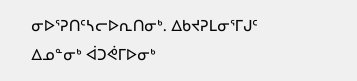ᓂᐅᕐᕈᑎᑦᓴᓕᐅᕆᑎᓂᒃ. ᐃᑲᔪᕈᒪᓂᕐᒥᒍᑦ ᐃᓄᓐᓂᒃ ᐋᑐᕚᒥᐅᓂᒃ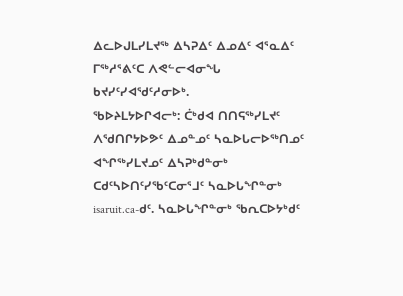ᐃᓚᐅᒍᒪᓯᒪᔪᖅ ᐃᓴᕈᐃᑦ ᐃᓄᐃᑦ ᐊᕐᓇᐃᑦ ᒥᖅᓱᕐᕕᑦᑕ ᐱᕙᓪᓕᐊᓂᖓ ᑲᔪᓯᑦᓯᐊᖁᑦᓱᓂᐅᒃ.
ᖃᐅᔨᒪᔭᐅᒋᐊᓕᒃ: ᑖᒃᑯᐊ ᑎᑎᕋᖅᓯᒪᔪᑦ ᐱᖁᑎᒋᔭᐅᕗᑦ ᐃᓄᓐᓄᑦ ᓴᓇᐅᒐᓕᐅᖅᑎᓄᑦ ᐊᖏᖅᓯᒪᔪᓄᑦ ᐃᓴᕈᒃᑯᓐᓂᒃ ᑕᑯᑦᓴᐅᑎᑦᓯᖃᑦᑕᓂᕐᒧᑦ ᓴᓇᐅᒐᖏᓐᓂᒃ isaruit.ca-ᑯᑦ. ᓴᓇᐅᒐᖏᓐᓂᒃ ᖃᕆᑕᐅᔭᒃᑯᑦ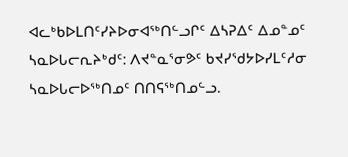ᐊᓚᒃᑲᐅᒪᑎᑦᓯᔨᐅᓂᐊᖅᑎᓪᓗᒋᑦ ᐃᓴᕈᐃᑦ ᐃᓄᓐᓄᑦ ᓴᓇᐅᒐᓕᕆᔨᒃᑯᑦ: ᐱᔪᓐᓇᕐᓂᕗᑦ ᑲᔪᓯᖁᔭᐅᓯᒪᑦᓱᓂ ᓴᓇᐅᒐᓕᐅᖅᑎᓄᑦ ᑎᑎᕋᖅᑎᓄᓪᓗ.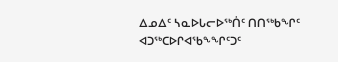ᐃᓄᐃᑦ ᓴᓇᐅᒐᓕᐅᖅᑏᑦ ᑎᑎᖅᑲᖏᑦ ᐊᑐᖅᑕᐅᒋᐊᖃᖕᖏᑦᑐᑦ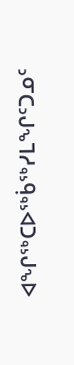ᐊᖏᖅᑕᐅᖅᑳᖅᓯᒪᖏᑦᑐᓄᑦ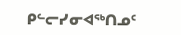ᑭᓪᓕᓯᓂᐊᖅᑎᓄᑦ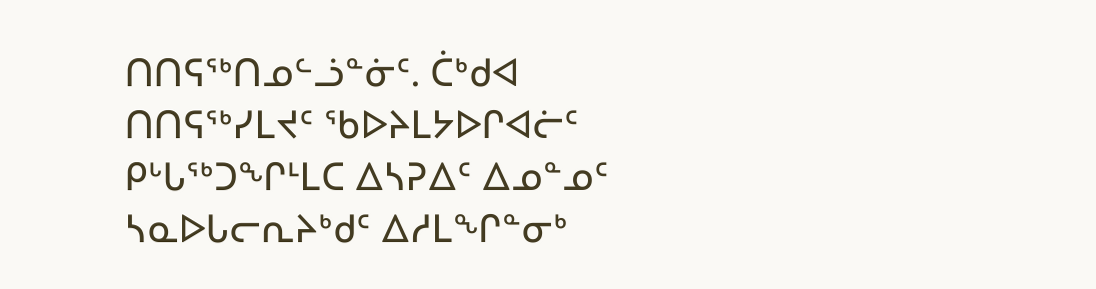ᑎᑎᕋᖅᑎᓄᓪᓘᓐᓃᑦ. ᑖᒃᑯᐊ ᑎᑎᕋᖅᓯᒪᔪᑦ ᖃᐅᔨᒪᔭᐅᒋᐊᓖᑦ ᑭᒡᒐᖅᑐᖏᒻᒪᑕ ᐃᓴᕈᐃᑦ ᐃᓄᓐᓄᑦ ᓴᓇᐅᒐᓕᕆᔨᒃᑯᑦ ᐃᓱᒪᖏᓐᓂᒃ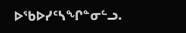ᐅᖃᐅᓯᑦᓴᖏᓐᓂᓪᓗ.